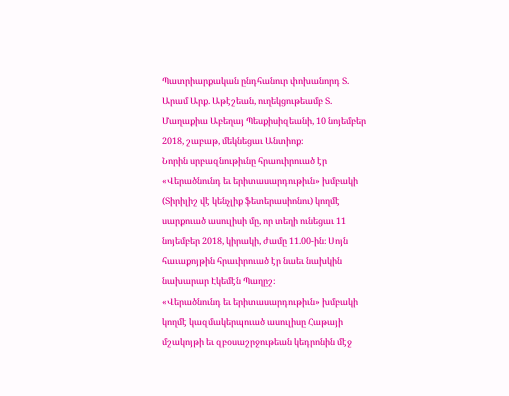Պատրիարքական ընդհանուր փոխանորդ Տ. Արամ Արք. Աթէշեան, ուղեկցութեամբ Տ. Մաղաքիա Աբեղայ Պեսքիսիզեանի, 10 նոյեմբեր 2018, շաբաթ, մեկնեցաւ Անտիոք։
Նորին սրբազնութիւնը հրաուիրուած էր «Վերածնունդ եւ երիտասարդութիւն» խմբակի (Տիրիլիշ վէ կենչլիք ֆետերասիոնու) կողմէ սարքուած ասուլիսի մը, որ տեղի ունեցաւ 11 նոյեմբեր 2018, կիրակի, ժամը 11.00-ին։ Սոյն հաւաքոյթին հրաւիրուած էր նաեւ նախկին նախարար Էկեմէն Պաղըշ։
«Վերածնունդ եւ երիտասարդութիւն» խմբակի կողմէ կազմակերպուած ասուլիսը Հաթայի մշակոյթի եւ զբօսաշրջութեան կեդրոնին մէջ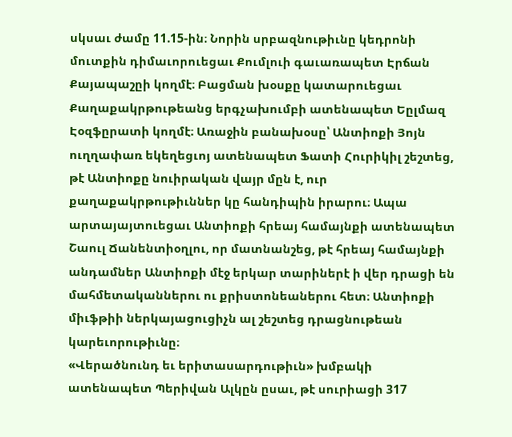սկսաւ ժամը 11.15-ին։ Նորին սրբազնութիւնը կեդրոնի մուտքին դիմաւորուեցաւ Քումլուի գաւառապետ Էրճան Քայապաշըի կողմէ։ Բացման խօսքը կատարուեցաւ Քաղաքակրթութեանց երգչախումբի ատենապետ Եըլմազ Էօզֆըրատի կողմէ։ Առաջին բանախօսը՝ Անտիոքի Յոյն ուղղափառ եկեղեցւոյ ատենապետ Ֆատի Հուրիկիլ շեշտեց, թէ Անտիոքը նուիրական վայր մըն է, ուր քաղաքակրթութիւններ կը հանդիպին իրարու։ Ապա արտայայտուեցաւ Անտիոքի հրեայ համայնքի ատենապետ Շաուլ Ճանենտիօղլու, որ մատնանշեց, թէ հրեայ համայնքի անդամներ Անտիոքի մէջ երկար տարիներէ ի վեր դրացի են մահմետականներու ու քրիստոնեաներու հետ։ Անտիոքի միւֆթիի ներկայացուցիչն ալ շեշտեց դրացնութեան կարեւորութիւնը։
«Վերածնունդ եւ երիտասարդութիւն» խմբակի ատենապետ Պերիվան Ալկըն ըսաւ, թէ սուրիացի 317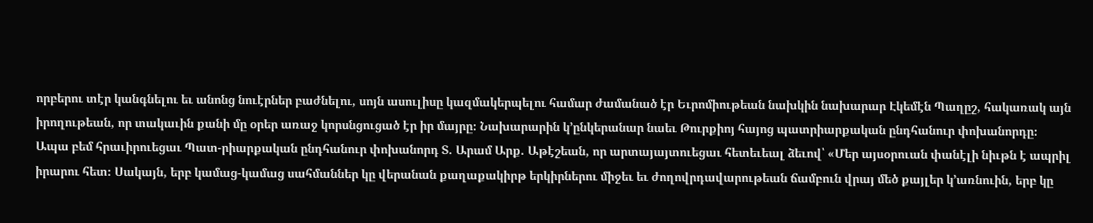որբերու տէր կանգնելու եւ անոնց նուէրներ բաժնելու, սոյն ասուլիսը կազմակերպելու համար ժամանած էր Եւրոմիութեան նախկին նախարար Էկեմէն Պաղըշ, հակառակ այն իրողութեան, որ տակաւին քանի մը օրեր առաջ կորսնցուցած էր իր մայրը։ Նախարարին կ՚ընկերանար նաեւ Թուրքիոյ հայոց պատրիարքական ընդհանուր փոխանորդը։
Ապա բեմ հրաւիրուեցաւ Պատ-րիարքական ընդհանուր փոխանորդ Տ. Արամ Արք. Աթէշեան, որ արտայայտուեցաւ հետեւեալ ձեւով՝ «Մեր այսօրուան փանէլի նիւթն է ապրիլ իրարու հետ։ Սակայն, երբ կամաց-կամաց սահմաններ կը վերանան քաղաքակիրթ երկիրներու միջեւ եւ ժողովրդավարութեան ճամբուն վրայ մեծ քայլեր կ՚առնուին, երբ կը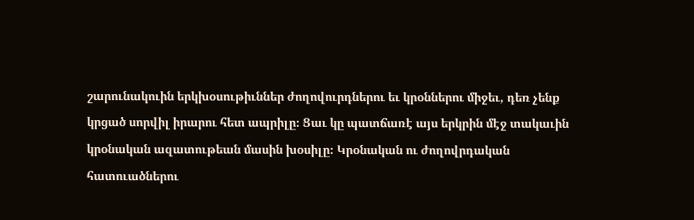շարունակուին երկխօսութիւններ ժողովուրդներու եւ կրօններու միջեւ, դեռ չենք կրցած սորվիլ իրարու հետ ապրիլը։ Ցաւ կը պատճառէ այս երկրին մէջ տակաւին կրօնական ազատութեան մասին խօսիլը։ Կրօնական ու ժողովրդական հատուածներու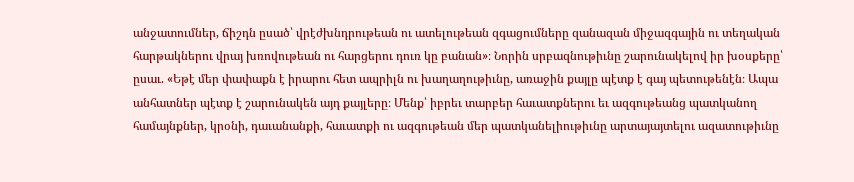անջատումներ, ճիշդն ըսած՝ վրէժխնդրութեան ու ատելութեան զգացումները զանազան միջազգային ու տեղական հարթակներու վրայ խռովութեան ու հարցերու դուռ կը բանան»։ Նորին սրբազնութիւնը շարունակելով իր խօսքերը՝ ըսաւ. «Եթէ մեր փափաքն է իրարու հետ ապրիլն ու խաղաղութիւնը, առաջին քայլը պէտք է գայ պետութենէն։ Ապա անհատներ պէտք է շարունակեն այդ քայլերը։ Մենք՝ իբրեւ տարբեր հաւատքներու եւ ազգութեանց պատկանող համայնքներ, կրօնի, դաւանանքի, հաւատքի ու ազգութեան մեր պատկանելիութիւնը արտայայտելու ազատութիւնը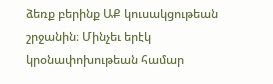ձեռք բերինք ԱՔ կուսակցութեան շրջանին։ Մինչեւ երէկ կրօնափոխութեան համար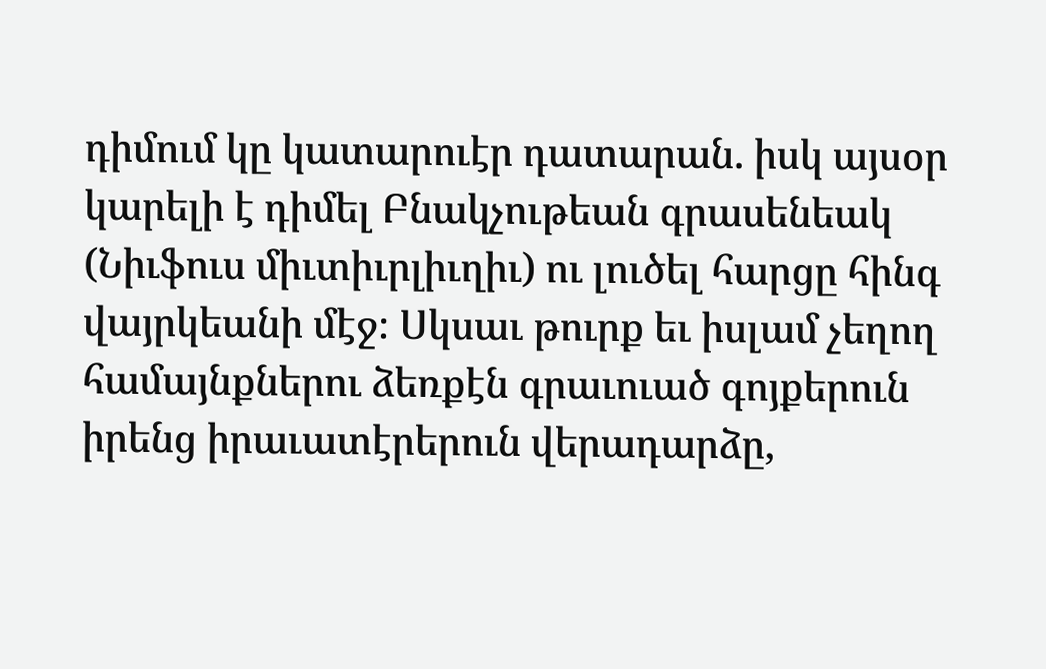դիմում կը կատարուէր դատարան. իսկ այսօր կարելի է դիմել Բնակչութեան գրասենեակ (Նիւֆուս միւտիւրլիւղիւ) ու լուծել հարցը հինգ վայրկեանի մէջ։ Սկսաւ թուրք եւ իսլամ չեղող համայնքներու ձեռքէն գրաւուած գոյքերուն իրենց իրաւատէրերուն վերադարձը,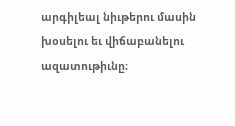արգիլեալ նիւթերու մասին խօսելու եւ վիճաբանելու ազատութիւնը։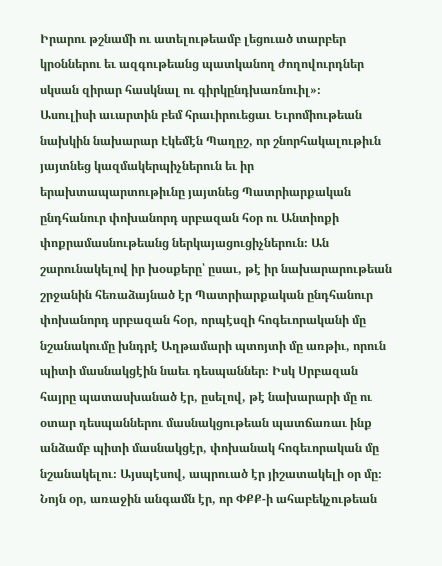Իրարու թշնամի ու ատելութեամբ լեցուած տարբեր կրօններու եւ ազգութեանց պատկանող ժողովուրդներ սկսան զիրար հասկնալ ու գիրկընդխառնուիլ»։
Ասուլիսի աւարտին բեմ հրաւիրուեցաւ Եւրոմիութեան նախկին նախարար Էկեմէն Պաղըշ, որ շնորհակալութիւն յայտնեց կազմակերպիչներուն եւ իր երախտապարտութիւնը յայտնեց Պատրիարքական ընդհանուր փոխանորդ սրբազան հօր ու Անտիոքի փոքրամասնութեանց ներկայացուցիչներուն։ Ան շարունակելով իր խօսքերը՝ ըսաւ, թէ իր նախարարութեան շրջանին հեռաձայնած էր Պատրիարքական ընդհանուր փոխանորդ սրբազան հօր, որպէսզի հոգեւորականի մը նշանակումը խնդրէ Աղթամարի պտոյտի մը առթիւ, որուն պիտի մասնակցէին նաեւ դեսպաններ։ Իսկ Սրբազան հայրը պատասխանած էր, ըսելով, թէ նախարարի մը ու օտար դեսպաններու մասնակցութեան պատճառաւ ինք անձամբ պիտի մասնակցէր, փոխանակ հոգեւորական մը նշանակելու։ Այսպէսով, ապրուած էր յիշատակելի օր մը։ Նոյն օր, առաջին անգամն էր, որ ՓՔՔ-ի ահաբեկչութեան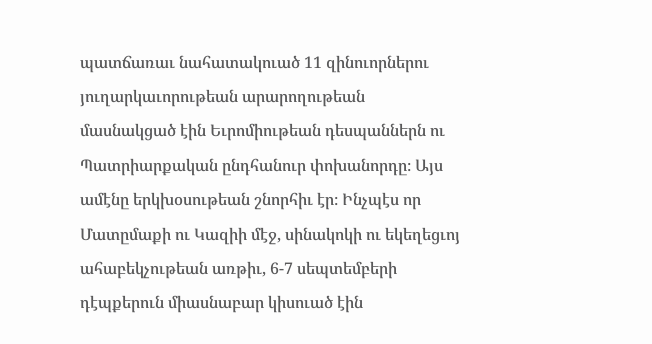պատճառաւ նահատակուած 11 զինուորներու յուղարկաւորութեան արարողութեան մասնակցած էին Եւրոմիութեան դեսպաններն ու Պատրիարքական ընդհանուր փոխանորդը։ Այս ամէնը երկխօսութեան շնորհիւ էր։ Ինչպէս որ Մատըմաքի ու Կազիի մէջ, սինակոկի ու եկեղեցւոյ ահաբեկչութեան առթիւ, 6-7 սեպտեմբերի դէպքերուն միասնաբար կիսուած էին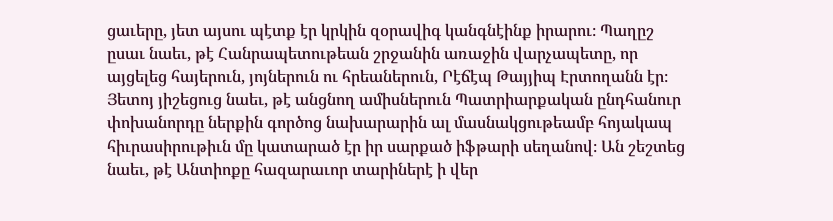ցաւերը, յետ այսու պէտք էր կրկին զօրավիգ կանգնէինք իրարու։ Պաղըշ ըսաւ նաեւ, թէ Հանրապետութեան շրջանին առաջին վարչապետը, որ այցելեց հայերուն, յոյներուն ու հրեաներուն, Րէճէպ Թայյիպ Էրտողանն էր։ Յետոյ յիշեցուց նաեւ, թէ անցնող ամիսներուն Պատրիարքական ընդհանուր փոխանորդը ներքին գործոց նախարարին ալ մասնակցութեամբ հոյակապ հիւրասիրութիւն մը կատարած էր իր սարքած իֆթարի սեղանով։ Ան շեշտեց նաեւ, թէ Անտիոքը հազարաւոր տարիներէ ի վեր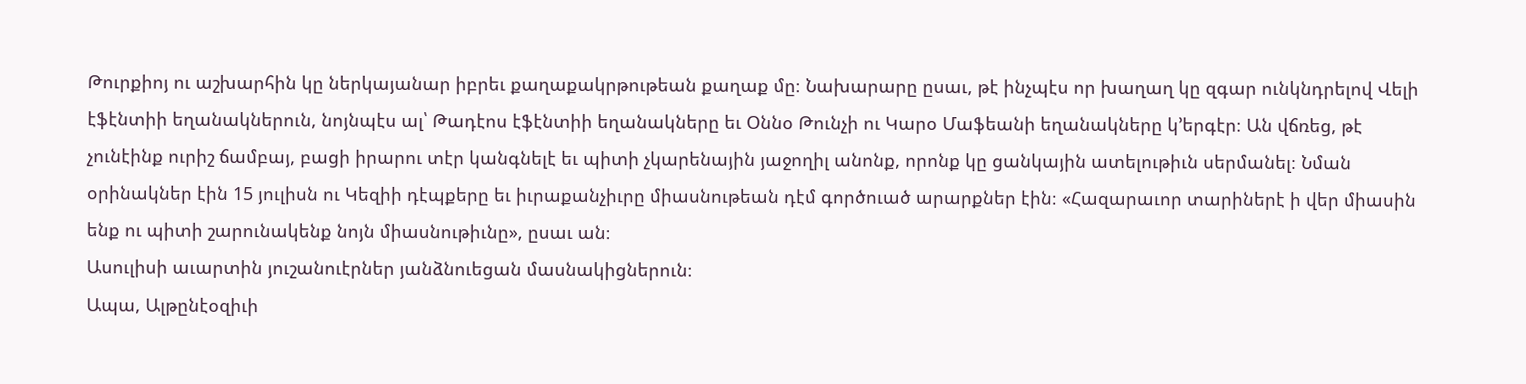Թուրքիոյ ու աշխարհին կը ներկայանար իբրեւ քաղաքակրթութեան քաղաք մը։ Նախարարը ըսաւ, թէ ինչպէս որ խաղաղ կը զգար ունկնդրելով Վելի էֆէնտիի եղանակներուն, նոյնպէս ալ՝ Թադէոս էֆէնտիի եղանակները եւ Օննօ Թունչի ու Կարօ Մաֆեանի եղանակները կ՚երգէր։ Ան վճռեց, թէ չունէինք ուրիշ ճամբայ, բացի իրարու տէր կանգնելէ եւ պիտի չկարենային յաջողիլ անոնք, որոնք կը ցանկային ատելութիւն սերմանել։ Նման օրինակներ էին 15 յուլիսն ու Կեզիի դէպքերը եւ իւրաքանչիւրը միասնութեան դէմ գործուած արարքներ էին։ «Հազարաւոր տարիներէ ի վեր միասին ենք ու պիտի շարունակենք նոյն միասնութիւնը», ըսաւ ան։
Ասուլիսի աւարտին յուշանուէրներ յանձնուեցան մասնակիցներուն։
Ապա, Ալթընէօզիւի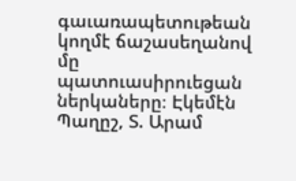գաւառապետութեան կողմէ ճաշասեղանով մը պատուասիրուեցան ներկաները։ Էկեմէն Պաղըշ, Տ. Արամ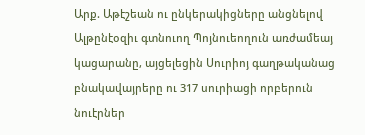Արք. Աթէշեան ու ընկերակիցները անցնելով Ալթընէօզիւ գտնուող Պոյնուեողուն առժամեայ կացարանը, այցելեցին Սուրիոյ գաղթականաց բնակավայրերը ու 317 սուրիացի որբերուն նուէրներ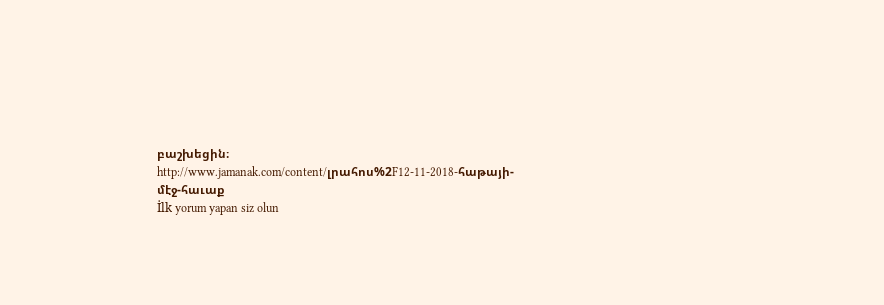բաշխեցին։
http://www.jamanak.com/content/լրահոս%2F12-11-2018-հաթայի-մէջ-հաւաք
İlk yorum yapan siz olun